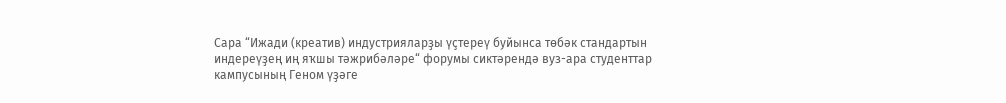Сара “Ижади (креатив) индустрияларҙы үҫтереү буйынса төбәк стандартын индереүҙең иң яҡшы тәжрибәләре“ форумы сиктәрендә вуз-ара студенттар кампусының Геном үҙәге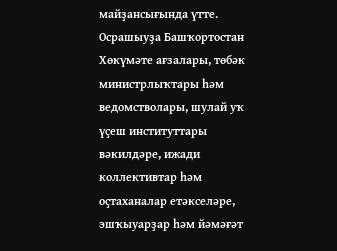майҙансығында үтте.
Осрашыуҙа Башҡортостан Хөкүмәте ағзалары, төбәк министрлыҡтары һәм ведомстволары, шулай уҡ үҫеш институттары вәкилдәре, ижади коллективтар һәм оҫтаханалар етәкселәре, эшҡыуарҙар һәм йәмәғәт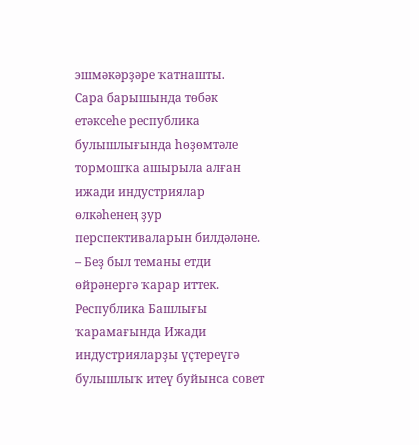эшмәкәрҙәре ҡатнашты.
Сара барышында төбәк етәксеһе республика булышлығында һөҙөмтәле тормошҡа ашырыла алған ижади индустриялар өлкәһенең ҙур перспективаларын билдәләне.
– Беҙ был теманы етди өйрәнергә ҡарар иттек. Республика Башлығы ҡарамағында Ижади индустрияларҙы үҫтереүгә булышлыҡ итеү буйынса совет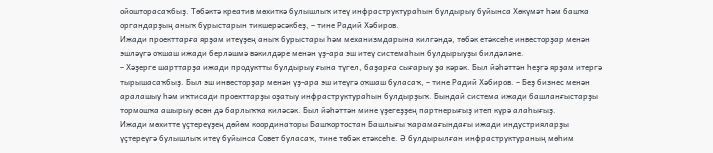ойошторасаҡбыҙ. Төбәктә креатив мөхиткә булышлыҡ итеү инфраструктураһын булдырыу буйынса Хөкүмәт һәм башҡа органдарҙың аныҡ бурыстарын тикшерәсәкбеҙ, – тине Радий Хәбиров.
Ижади проекттарға ярҙам итеүҙең аныҡ бурыстары һәм механизмдарына килгәндә, төбәк етәксеһе инвесторҙар менән эшләүгә оҡшаш ижади берләшмә вәкилдәре менән үҙ-ара эш итеү системаһын булдырыуҙы билдәләне.
– Хәҙерге шарттарҙа ижади продуктты булдырыу ғына түгел, баҙарға сығарыу ҙа кәрәк. Был йәһәттән һеҙгә ярҙам итергә тырышасаҡбыҙ. Был эш инвесторҙар менән үҙ-ара эш итеүгә оҡшаш буласаҡ, – тине Радий Хәбиров. – Беҙ бизнес менән аралашыу һәм иҡтисади проекттарҙы оҙатыу инфраструктураһын булдырҙыҡ. Бындай система ижади башланғыстарҙы тормошҡа ашырыу өсөн дә барлыҡҡа киләсәк. Был йәһәттән мине үҙегеҙҙең партнерығыҙ итеп күрә алаһығыҙ.
Ижади мөхитте үҫтереүҙең дөйөм координаторы Башҡортостан Башлығы ҡарамағындағы ижади индустрияларҙы үҫтереүгә булышлыҡ итеү буйынса Совет буласаҡ, тине төбәк етәксеһе. Ә булдырылған инфраструктураның мөһим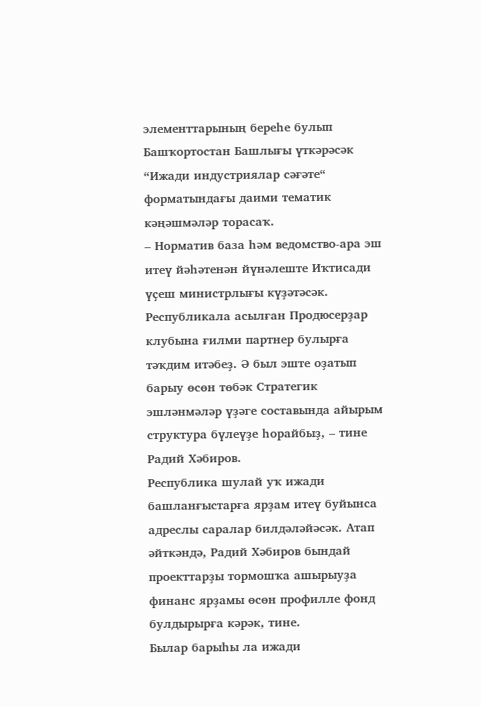элементтарының береһе булып Башҡортостан Башлығы үткәрәсәк “Ижади индустриялар сәғәте“ форматындағы даими тематик кәңәшмәләр торасаҡ.
– Норматив база һәм ведомство-ара эш итеү йәһәтенән йүнәлеште Иҡтисади үҫеш министрлығы күҙәтәсәк. Республикала асылған Продюсерҙар клубына ғилми партнер булырға тәҡдим итәбеҙ. Ә был эште оҙатып барыу өсөн төбәк Стратегик эшләнмәләр үҙәге составында айырым структура бүлеүҙе һорайбыҙ, – тине Радий Хәбиров.
Республика шулай уҡ ижади башланғыстарға ярҙам итеү буйынса адреслы саралар билдәләйәсәк. Атап әйткәндә, Радий Хәбиров бындай проекттарҙы тормошҡа ашырыуҙа финанс ярҙамы өсөн профилле фонд булдырырға кәрәк, тине.
Былар барыһы ла ижади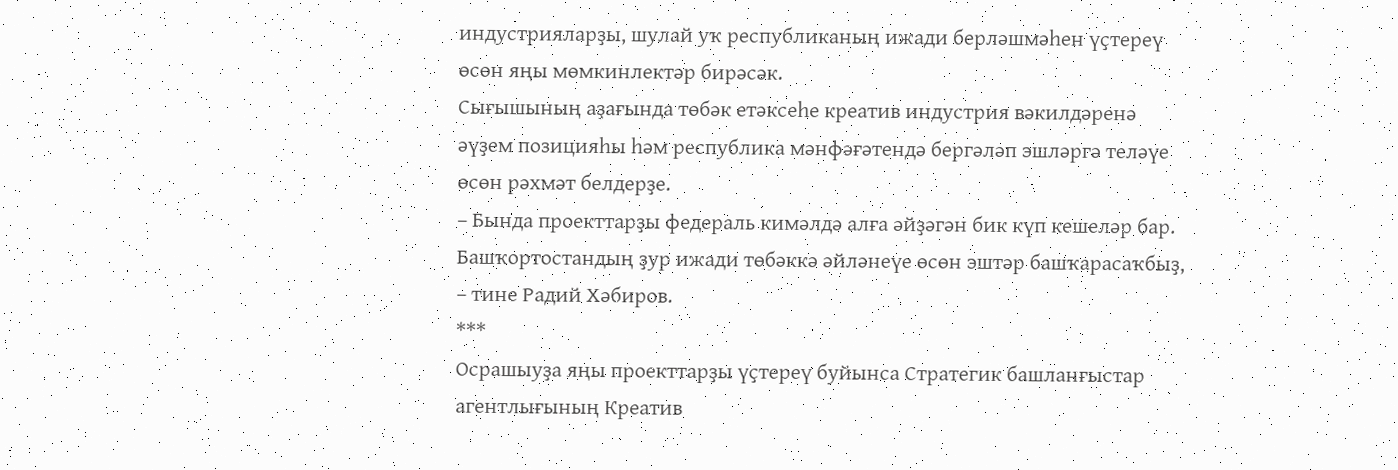индустрияларҙы, шулай уҡ республиканың ижади берләшмәһен үҫтереү өсөн яңы мөмкинлектәр бирәсәк.
Сығышының аҙағында төбәк етәксеһе креатив индустрия вәкилдәренә әүҙем позицияһы һәм республика мәнфәғәтендә бергәләп эшләргә теләүе өсөн рәхмәт белдерҙе.
– Бында проекттарҙы федераль кимәлдә алға әйҙәгән бик күп кешеләр бар. Башҡортостандың ҙур ижади төбәккә әйләнеүе өсөн эштәр башҡарасаҡбыҙ, – тине Радий Хәбиров.
***
Осрашыуҙа яңы проекттарҙы үҫтереү буйынса Стратегик башланғыстар агентлығының Креатив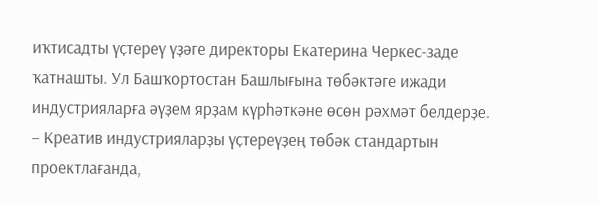иҡтисадты үҫтереү үҙәге директоры Екатерина Черкес-заде ҡатнашты. Ул Башҡортостан Башлығына төбәктәге ижади индустрияларға әүҙем ярҙам күрһәткәне өсөн рәхмәт белдерҙе.
– Креатив индустрияларҙы үҫтереүҙең төбәк стандартын проектлағанда,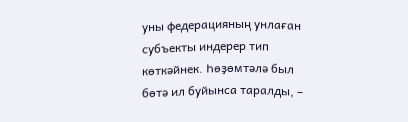уны федерацияның унлаған субъекты индерер тип көткәйнек. Һөҙөмтәлә был бөтә ил буйынса таралды, –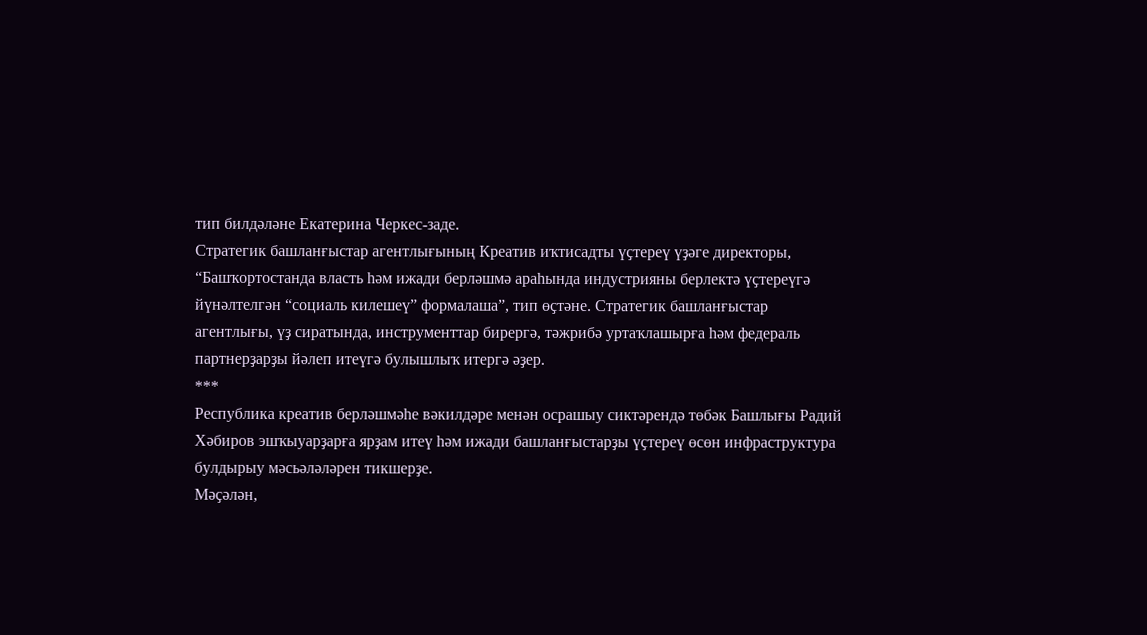тип билдәләне Екатерина Черкес-заде.
Стратегик башланғыстар агентлығының Креатив иҡтисадты үҫтереү үҙәге директоры, “Башҡортостанда власть һәм ижади берләшмә араһында индустрияны берлектә үҫтереүгә йүнәлтелгән “социаль килешеү” формалаша”, тип өҫтәне. Стратегик башланғыстар агентлығы, үҙ сиратында, инструменттар бирергә, тәжрибә уртаҡлашырға һәм федераль партнерҙарҙы йәлеп итеүгә булышлыҡ итергә әҙер.
***
Республика креатив берләшмәһе вәкилдәре менән осрашыу сиктәрендә төбәк Башлығы Радий Хәбиров эшҡыуарҙарға ярҙам итеү һәм ижади башланғыстарҙы үҫтереү өсөн инфраструктура булдырыу мәсьәләләрен тикшерҙе.
Мәҫәлән,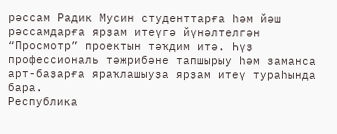рәссам Радик Мусин студенттарға һәм йәш рәссамдарға ярҙам итеүгә йүнәлтелгән “Просмотр” проектын тәҡдим итә. Һүҙ профессиональ тәжрибәне тапшырыу һәм заманса арт-баҙарға яраҡлашыуҙа ярҙам итеү тураһында бара.
Республика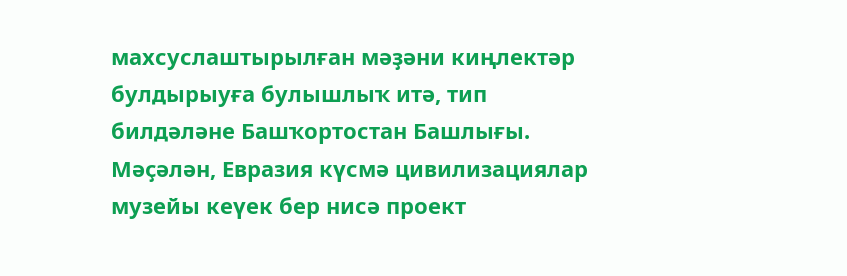махсуслаштырылған мәҙәни киңлектәр булдырыуға булышлыҡ итә, тип билдәләне Башҡортостан Башлығы. Мәҫәлән, Евразия күсмә цивилизациялар музейы кеүек бер нисә проект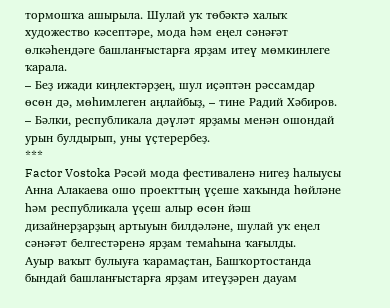тормошҡа ашырыла. Шулай уҡ төбәктә халыҡ художество кәсептәре, мода һәм еңел сәнәғәт өлкәһендәге башланғыстарға ярҙам итеү мөмкинлеге ҡарала.
– Беҙ ижади киңлектәрҙең, шул иҫәптән рәссамдар өсөн дә, мөһимлеген аңлайбыҙ, – тине Радий Хәбиров. – Бәлки, республикала дәүләт ярҙамы менән ошондай урын булдырып, уны үҫтерербеҙ.
***
Factor Vostoka Рәсәй мода фестиваленә нигеҙ һалыусы Анна Алакаева ошо проекттың үҫеше хаҡында һөйләне һәм республикала үҫеш алыр өсөн йәш дизайнерҙарҙың артыуын билдәләне, шулай уҡ еңел сәнәғәт белгестәренә ярҙам темаһына ҡағылды.
Ауыр ваҡыт булыуға ҡарамаҫтан, Башҡортостанда бындай башланғыстарға ярҙам итеүҙәрен дауам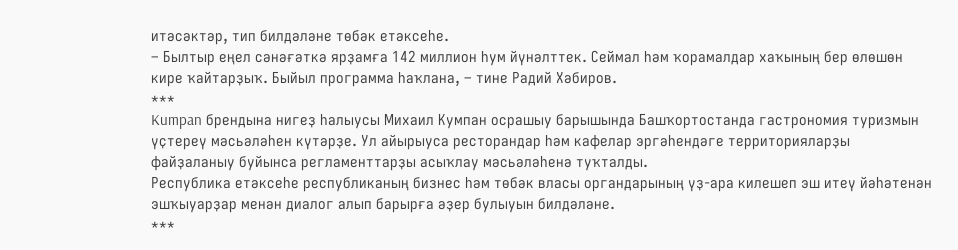итәсәктәр, тип билдәләне төбәк етәксеһе.
– Былтыр еңел сәнәғәткә ярҙамға 142 миллион һум йүнәлттек. Сеймал һәм ҡорамалдар хаҡының бер өлөшөн кире ҡайтарҙыҡ. Быйыл программа һаҡлана, – тине Радий Хәбиров.
***
Kumpan брендына нигеҙ һалыусы Михаил Кумпан осрашыу барышында Башҡортостанда гастрономия туризмын үҫтереү мәсьәләһен күтәрҙе. Ул айырыуса ресторандар һәм кафелар эргәһендәге территорияларҙы файҙаланыу буйынса регламенттарҙы асыҡлау мәсьәләһенә туҡталды.
Республика етәксеһе республиканың бизнес һәм төбәк власы органдарының үҙ-ара килешеп эш итеү йәһәтенән эшҡыуарҙар менән диалог алып барырға әҙер булыуын билдәләне.
***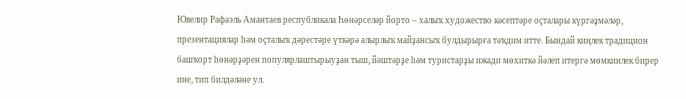Ювелир Рафаэль Амантаев республикала Һөнәрселәр йорто – халыҡ художество кәсептәре оҫталары күргәҙмәләр, презентациялар һәм оҫталыҡ дәрестәре үткәрә алырлыҡ майҙансыҡ булдырырға тәҡдим итте. Бындай киңлек традицион башҡорт һөнәрҙәрен популярлаштырыуҙан тыш, йәштәрҙе һәм туристарҙы ижади мөхиткә йәлеп итергә мөмкинлек бирер ине, тип билдәләне ул.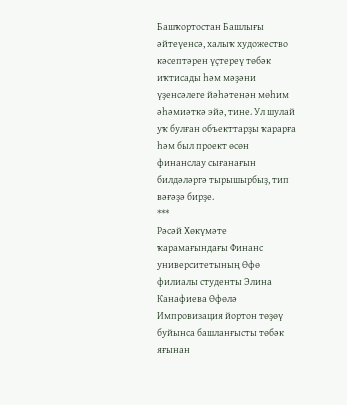Башҡортостан Башлығы әйтеүенсә, халыҡ художество кәсептәрен үҫтереү төбәк иҡтисады һәм мәҙәни үҙенсәлеге йәһәтенән мөһим әһәмиәткә эйә, тине. Ул шулай уҡ булған объекттарҙы ҡарарға һәм был проект өсөн финанслау сығанағын билдәләргә тырышырбыҙ, тип вәғәҙә бирҙе.
***
Рәсәй Хөкүмәте ҡарамағындағы Финанс университетының Өфө филиалы студенты Элина Канафиева Өфөлә Импровизация йортон төҙөү буйынса башланғысты төбәк яғынан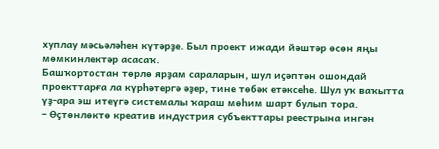хуплау мәсьәләһен күтәрҙе. Был проект ижади йәштәр өсөн яңы мөмкинлектәр асасаҡ.
Башҡортостан төрлө ярҙам сараларын, шул иҫәптән ошондай проекттарға ла күрһәтергә әҙер, тине төбәк етәксеһе. Шул уҡ ваҡытта үҙ-ара эш итеүгә системалы ҡараш мөһим шарт булып тора.
– Өҫтөнлөктө креатив индустрия субъекттары реестрына ингән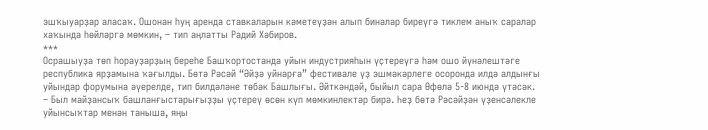эшҡыуарҙар аласаҡ. Ошонан һуң аренда ставкаларын кәметеүҙән алып биналар биреүгә тиклем аныҡ саралар хаҡында һөйләргә мөмкин, – тип аңлатты Радий Хәбиров.
***
Осрашыуҙа төп һорауҙарҙың береһе Башҡортостанда уйын индустрияһын үҫтереүгә һәм ошо йүнәлештәге республика ярҙамына ҡағылды. Бөтә Рәсәй “Әйҙә уйнарға” фестивале үҙ эшмәкәрлеге осоронда илдә алдынғы уйындар форумына әүерелде, тип билдәләне төбәк Башлығы. Әйткәндәй, быйыл сара Өфөлә 5-8 июндә үтәсәк.
– Был майҙансыҡ башланғыстарығыҙҙы үҫтереү өсөн күп мөмкинлектәр бирә. Һеҙ бөтә Рәсәйҙән үҙенсәлекле уйынсыҡтар менән таныша, яңы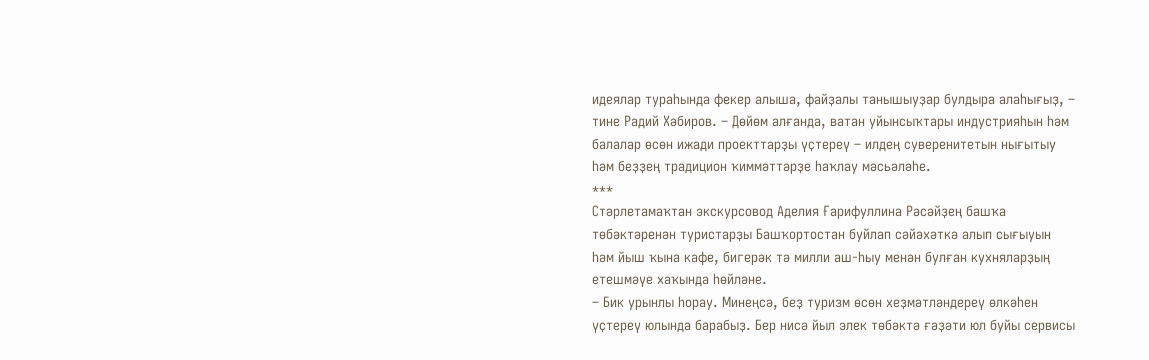идеялар тураһында фекер алыша, файҙалы танышыуҙар булдыра алаһығыҙ, – тине Радий Хәбиров. – Дөйөм алғанда, ватан уйынсыҡтары индустрияһын һәм балалар өсөн ижади проекттарҙы үҫтереү – илдең суверенитетын нығытыу һәм беҙҙең традицион ҡиммәттәрҙе һаҡлау мәсьәләһе.
***
Стәрлетамаҡтан экскурсовод Аделия Ғарифуллина Рәсәйҙең башҡа төбәктәренән туристарҙы Башҡортостан буйлап сәйәхәткә алып сығыуын һәм йыш ҡына кафе, бигерәк тә милли аш-һыу менән булған кухняларҙың етешмәүе хаҡында һөйләне.
– Бик урынлы һорау. Минеңсә, беҙ туризм өсөн хеҙмәтләндереү өлкәһен үҫтереү юлында барабыҙ. Бер нисә йыл элек төбәктә ғәҙәти юл буйы сервисы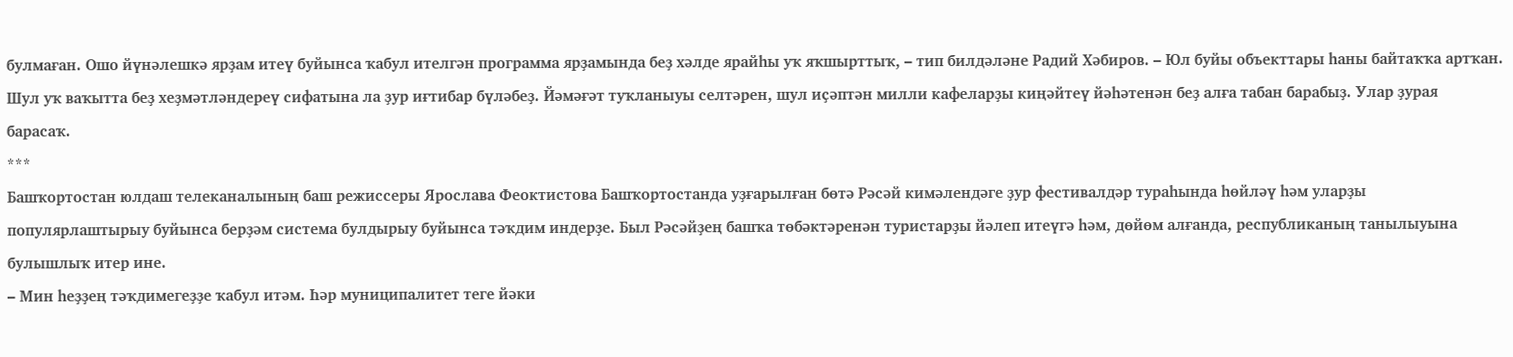булмаған. Ошо йүнәлешкә ярҙам итеү буйынса ҡабул ителгән программа ярҙамында беҙ хәлде ярайһы уҡ яҡшырттыҡ, – тип билдәләне Радий Хәбиров. – Юл буйы объекттары һаны байтаҡҡа артҡан. Шул уҡ ваҡытта беҙ хеҙмәтләндереү сифатына ла ҙур иғтибар бүләбеҙ. Йәмәғәт туҡланыуы селтәрен, шул иҫәптән милли кафеларҙы киңәйтеү йәһәтенән беҙ алға табан барабыҙ. Улар ҙурая барасаҡ.
***
Башҡортостан юлдаш телеканалының баш режиссеры Ярослава Феоктистова Башҡортостанда уҙғарылған бөтә Рәсәй кимәлендәге ҙур фестивалдәр тураһында һөйләү һәм уларҙы популярлаштырыу буйынса берҙәм система булдырыу буйынса тәҡдим индерҙе. Был Рәсәйҙең башҡа төбәктәренән туристарҙы йәлеп итеүгә һәм, дөйөм алғанда, республиканың танылыуына булышлыҡ итер ине.
– Мин һеҙҙең тәҡдимегеҙҙе ҡабул итәм. Һәр муниципалитет теге йәки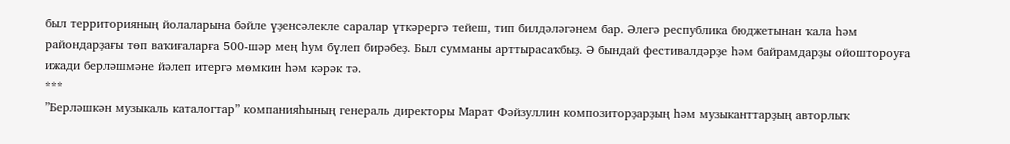был территорияның йолаларына бәйле үҙенсәлекле саралар үткәрергә тейеш, тип билдәләгәнем бар. Әлегә республика бюджетынан ҡала һәм райондарҙағы төп ваҡиғаларға 500-шәр мең һум бүлеп бирәбеҙ. Был сумманы арттырасаҡбыҙ. Ә бындай фестивалдәрҙе һәм байрамдарҙы ойоштороуға ижади берләшмәне йәлеп итергә мөмкин һәм кәрәк тә.
***
”Берләшкән музыкаль каталогтар” компанияһының генераль директоры Марат Фәйзуллин композиторҙарҙың һәм музыканттарҙың авторлыҡ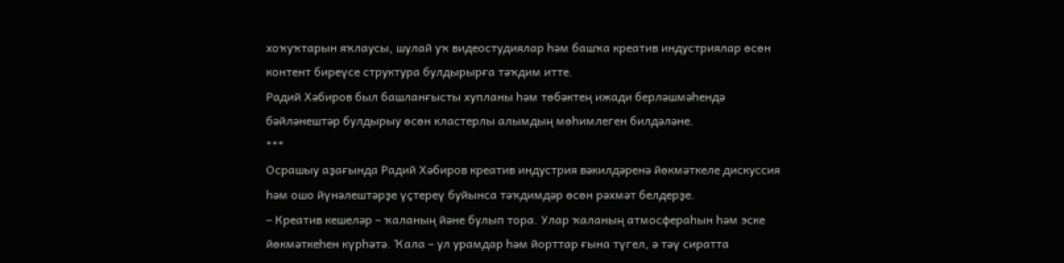хоҡуҡтарын яҡлаусы, шулай уҡ видеостудиялар һәм башҡа креатив индустриялар өсөн контент биреүсе структура булдырырға тәҡдим итте.
Радий Хәбиров был башланғысты хупланы һәм төбәктең ижади берләшмәһендә бәйләнештәр булдырыу өсөн кластерлы алымдың мөһимлеген билдәләне.
***
Осрашыу аҙағында Радий Хәбиров креатив индустрия вәкилдәренә йөкмәткеле дискуссия һәм ошо йүнәлештәрҙе үҫтереү буйынса тәҡдимдәр өсөн рәхмәт белдерҙе.
– Креатив кешеләр – ҡаланың йәне булып тора. Улар ҡаланың атмосфераһын һәм эске йөкмәткеһен күрһәтә. Ҡала – ул урамдар һәм йорттар ғына түгел, ә тәү сиратта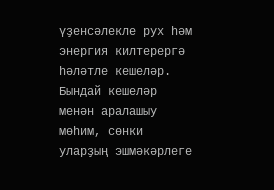үҙенсәлекле рух һәм энергия килтерергә һәләтле кешеләр. Бындай кешеләр менән аралашыу мөһим, сөнки уларҙың эшмәкәрлеге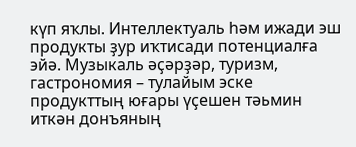күп яҡлы. Интеллектуаль һәм ижади эш продукты ҙур иҡтисади потенциалға эйә. Музыкаль әҫәрҙәр, туризм, гастрономия – тулайым эске продукттың юғары үҫешен тәьмин иткән донъяның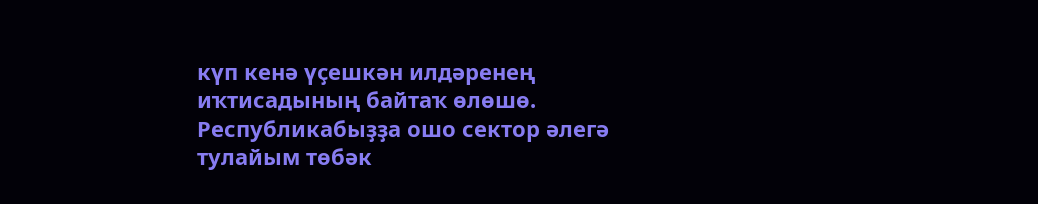күп кенә үҫешкән илдәренең иҡтисадының байтаҡ өлөшө. Республикабыҙҙа ошо сектор әлегә тулайым төбәк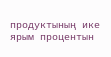продуктының ике ярым процентын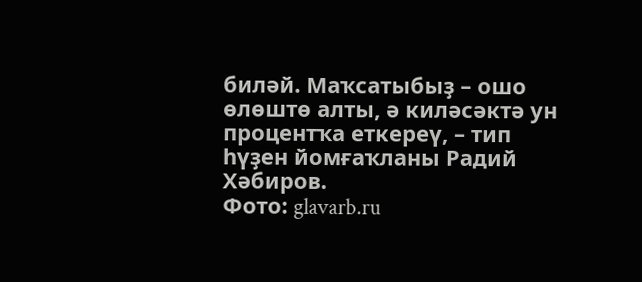биләй. Маҡсатыбыҙ – ошо өлөштө алты, ә киләсәктә ун процентҡа еткереү, – тип һүҙен йомғаҡланы Радий Хәбиров.
Фото: glavarb.ru